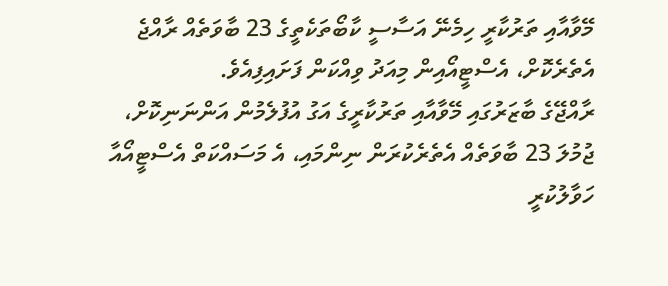މޭވާއާއި ތަރުކާރީ ހިމެނޭ އަސާސީ ކާބޯތަކެތީގެ 23 ބާވަތެއް ރާއްޖެ އެތެރެކޮށް، އެސްޓީއޯއިން މިއަދު ވިއްކަން ފަށައިފިއެވެ.
ރާއްޖޭގެ ބާޒަރުގައި މޭވާއާއި ތަރުކާރީގެ އަގު އުފުލެމުން އަންނަނިކޮށް، ޖުމުލަ 23 ބާވަތެއް އެތެރެކުރަން ނިންމައި، އެ މަސައްކަތް އެސްޓީއޯއާ ހަވާލުކުރީ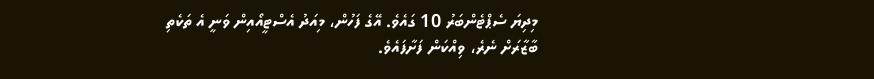މިދިޔަ ސެޕްޓެންބަރު 10 ގައެވެ. އޭގެ ފަހުން، މިއަދު އެސްޓީއޯއިން ވަނީ އެ ތަކެތި ބާޒާރަށް ނެރެ، ވިއްކަން ފަށާފައެވެ.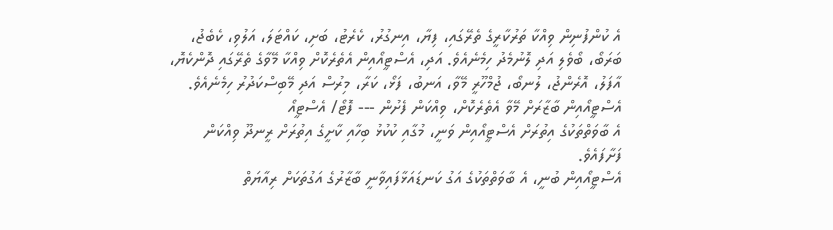އެ ކުންފުނިން ވިއްކާ ތަރުކާރީގެ ތެރޭގައި، ފިޔާ، އިނގުރު، ކެރެޓު، ބަށި، ކައްޓަލަ، އަލުވި، ކެބެޖު، ބަރަބޯ، ބޯވެލި އަދި ލޮނުމެދު ހިމެނެއެވެ. އަދި، އެސްޓީއޯއިން އެތެރެކޮށް ވިއްކާ މޭވާގެ ތެރޭގައި ދޮންކެޔޮ، އާފަލު، އޮރެންޖު، ލުނބޯ، ޖުމްހޫރީ މޭވާ، އަނބު، ފަޅޯ، ކަރާ، މިރުސް އަދި މޭބިސްކަދުރު ހިމެނެއެވެ.
އެސްޓީއޯއިން ބާޒާރަށް މޭވާ އެތެރެކޮށް، ވިއްކަން ފެށުން --- ފޮޓޯ/ އެސްޓީއޯ
އެ ބާވަތްތަކުގެ އިތުރަށް އެސްޓީއޯއިން ވަނީ، މުގާއި ކުކުޅު ބިހާއި ކާށީގެ އިތުރަށް ރީނދޫ ވިއްކަން ފަށާފައެވެ.
އެސްޓީއޯއިން ބުނީ، އެ ބާވަތްތަކުގެ އަގު ކަނޑައަޅާފައިވާނީ ބާޒާރުގެ އަގުތަކަށް ރިއާޔަތް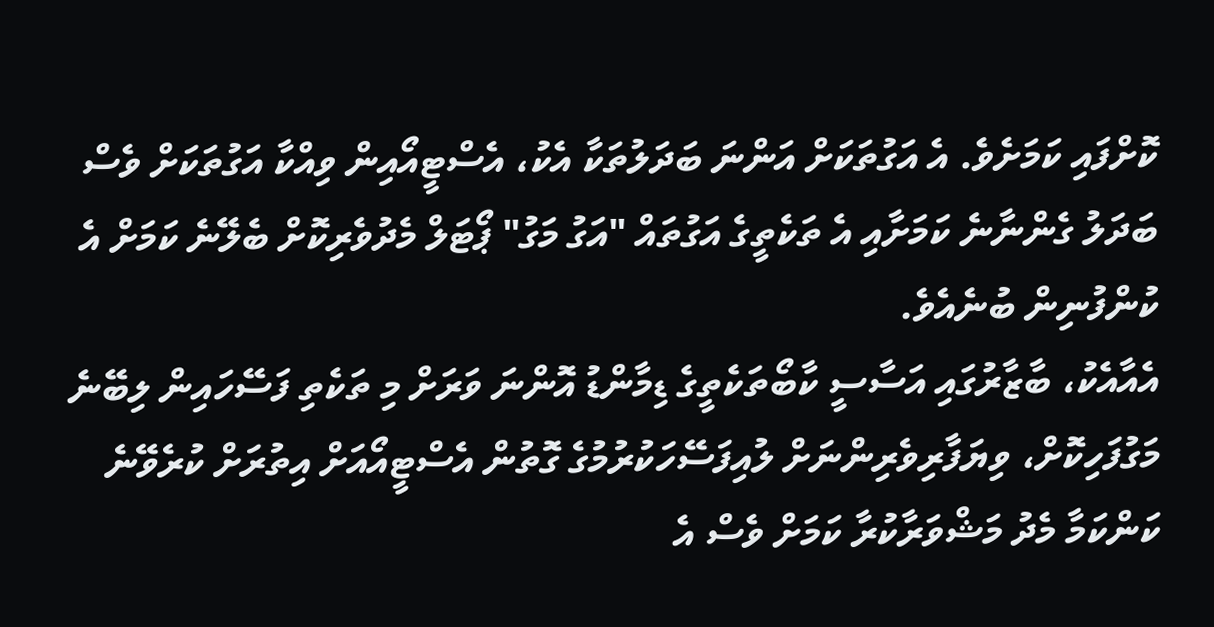ކޮށްފައި ކަމަށެވެ. އެ އަގުތަކަށް އަންނަ ބަދަލުތަކާ އެކު، އެސްޓީއޯއިން ވިއްކާ އަގުތަކަށް ވެސް ބަދަލު ގެންނާނެ ކަމަށާއި އެ ތަކެތީގެ އަގުތައް "އަގު މަގު" ޕޯޓަލް މެދުވެރިކޮށް ބެލޭނެ ކަމަށް އެ ކުންފުނިން ބުނެއެވެ.
އެއާއެކު، ބާޒާރުގައި އަސާސީ ކާބޯތަކެތީގެ ޑިމާންޑު އޮންނަ ވަރަށް މި ތަކެތި ފަސޭހައިން ލިބޭނެ މަގުފަހިކޮށް، ވިޔަފާރިވެރިންނަށް ލުއިފަސޭހަކުރުމުގެ ގޮތުން އެސްޓީއޯއަށް އިތުރަށް ކުރެވޭނެ ކަންކަމާ މެދު މަޝްވަރާކުރާ ކަމަށް ވެސް އެ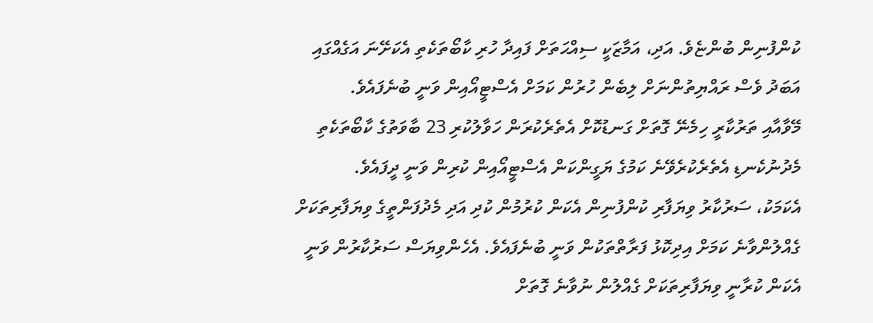ކުންފުނިން ބުންޏެވެ. އަދި، އަމާޒަކީ ސިއްޙަތަށް ފައިދާ ހުރި ކާބޯތަކެތި އެކަށޭނަ އަގެއްގައި އަބަދު ވެސް ރައްޔިތުންނަށް ލިބެން ހުރުން ކަމަށް އެސްޓީއޯއިން ވަނީ ބުނެފައެވެ.
މޭވާއާއި ތަރުކާރީ ހިމެނޭ ގޮތަށް ގަނޑުކޮށް އެތެރެކުރަން ހަވާލުކުރި 23 ބާވަތުގެ ކާބޯތަކެތި މެދުނުކެނޑި އެތެރެކުރެވޭނެ ކަމުގެ ޔަގީންކަން އެސްޓީއޯއިން ކުރިން ވަނީ ދީފައެވެ.
އެކަމަކު، ސަރުކާރު ވިޔަފާރި ކުންފުނިން އެކަން ކުރުމުން ކުދި އަދި މެދުފަންތީގެ ވިޔަފާރިތަކަށް ގެއްލުންވާނެ ކަމަށް އިދިކޮޅު ފަރާތްތަކުން ވަނީ ބުނެފައެވެ. އެހެންވިޔަސް ސަރުކާރުން ވަނީ އެކަން ކުރާނީ ވިޔަފާރިތަކަށް ގެއްލުން ނުވާނެ ގޮތަށް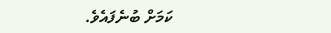ކަމަށް ބުނެފައެވެ.